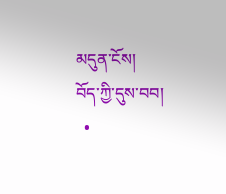མདུན་ངོས།
བོད་ཀྱི་དུས་བབ།
  •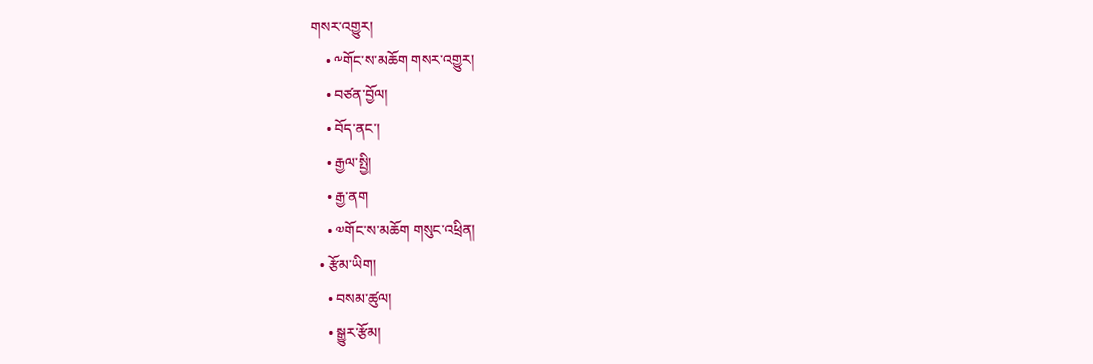གསར་འགྱུར།
    • ༸གོང་ས་མཆོག གསར་འགྱུར།
    • བཙན་བྱོལ།
    • བོད་ནང་།
    • རྒྱལ་སྤྱི།
    • རྒྱ་ནག
    • ༧གོང་ས་མཆོག གསུང་འཕྲིན།
  • རྩོམ་ཡིག།
    • བསམ་ཚུལ།
    • སྒྱུར་རྩོམ།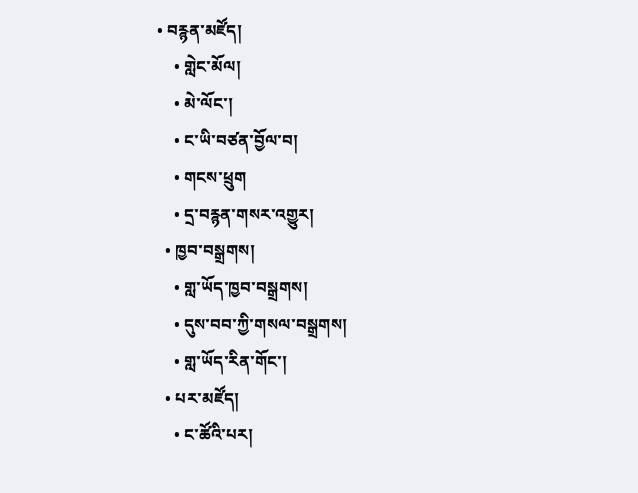• བརྙན་མཛོད།
    • གླེང་མོལ།
    • མེ་ལོང་།
    • ང་ཡི་བཙན་བྱོལ་བ།
    • གངས་ཕྲུག
    • དྲ་བརྙན་གསར་འགྱུར།
  • ཁྱབ་བསྒྲགས།
    • གླ་ཡོད་ཁྱབ་བསྒྲགས།
    • དུས་བབ་ཀྱི་གསལ་བསྒྲགས།
    • གླ་ཡོད་རིན་གོང་།
  • པར་མཛོད།
    • ང་ཚོའི་པར།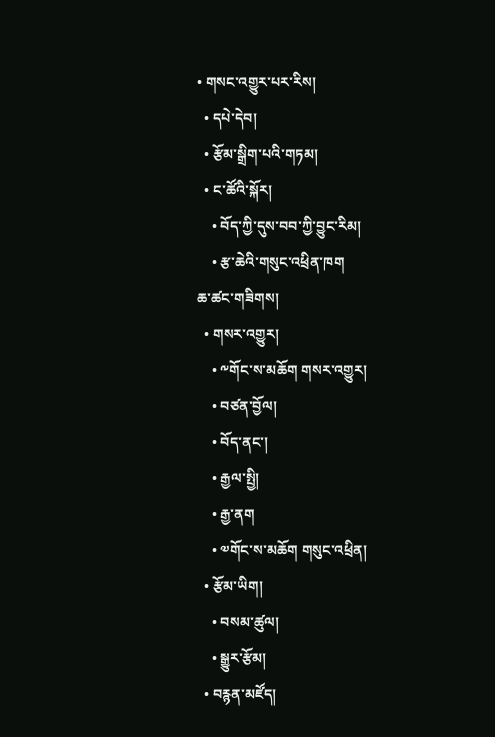• གསང་འགྱུར་པར་རིས།
  • དཔེ་དེབ།
  • རྩོམ་སྒྲིག་པའི་གཏམ།
  • ང་ཚོའི་སྐོར།
    • བོད་ཀྱི་དུས་བབ་ཀྱི་བྱུང་རིམ།
    • རྩ་ཆེའི་གསུང་འཕྲིན་ཁག
ཆ་ཚང་གཟིགས།
  • གསར་འགྱུར།
    • ༸གོང་ས་མཆོག གསར་འགྱུར།
    • བཙན་བྱོལ།
    • བོད་ནང་།
    • རྒྱལ་སྤྱི།
    • རྒྱ་ནག
    • ༧གོང་ས་མཆོག གསུང་འཕྲིན།
  • རྩོམ་ཡིག།
    • བསམ་ཚུལ།
    • སྒྱུར་རྩོམ།
  • བརྙན་མཛོད།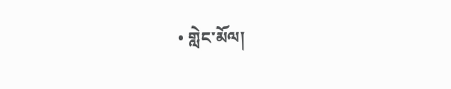• གླེང་མོལ།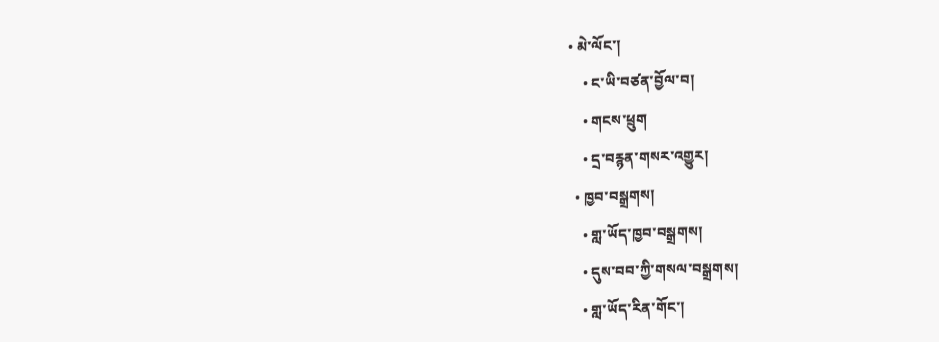• མེ་ལོང་།
    • ང་ཡི་བཙན་བྱོལ་བ།
    • གངས་ཕྲུག
    • དྲ་བརྙན་གསར་འགྱུར།
  • ཁྱབ་བསྒྲགས།
    • གླ་ཡོད་ཁྱབ་བསྒྲགས།
    • དུས་བབ་ཀྱི་གསལ་བསྒྲགས།
    • གླ་ཡོད་རིན་གོང་།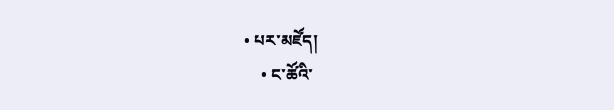• པར་མཛོད།
    • ང་ཚོའི་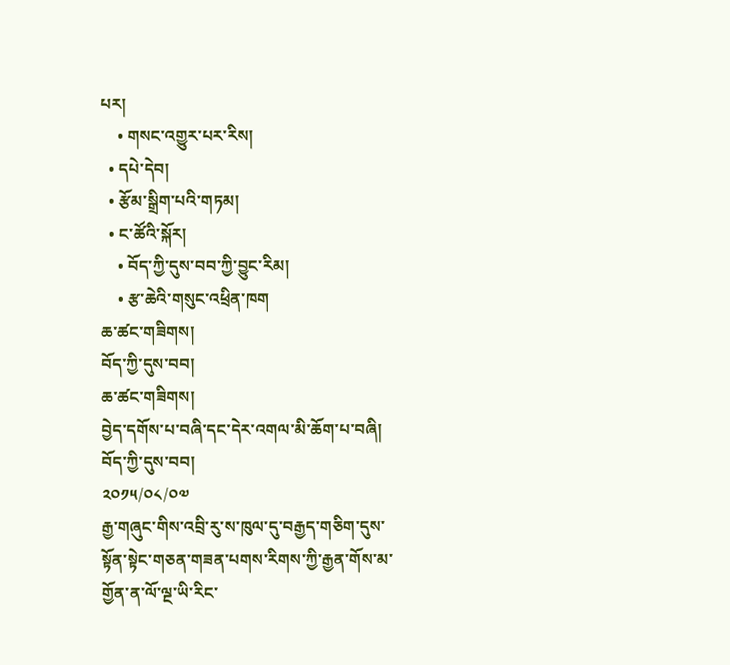པར།
    • གསང་འགྱུར་པར་རིས།
  • དཔེ་དེབ།
  • རྩོམ་སྒྲིག་པའི་གཏམ།
  • ང་ཚོའི་སྐོར།
    • བོད་ཀྱི་དུས་བབ་ཀྱི་བྱུང་རིམ།
    • རྩ་ཆེའི་གསུང་འཕྲིན་ཁག
ཆ་ཚང་གཟིགས།
བོད་ཀྱི་དུས་བབ།
ཆ་ཚང་གཟིགས།
བྱེད་དགོས་པ་བཞི་དང་དེར་འགལ་མི་ཆོག་པ་བཞི།
བོད་ཀྱི་དུས་བབ།
༢༠༡༥/༠༨/༠༧
རྒྱ་གཞུང་གིས་འབྲི་རུ་ས་ཁུལ་དུ་བརྒྱད་གཅིག་དུས་སྟོན་སྟེང་གཅན་གཟན་པགས་རིགས་ཀྱི་རྒྱན་གོས་མ་གྱོན་ན་ལོ་ལྔ་ཡི་རིང་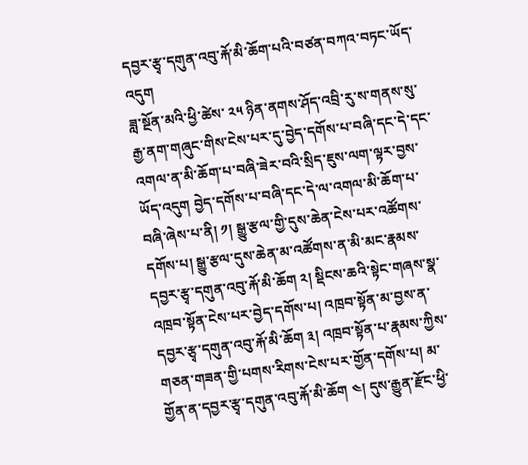དབྱར་རྩྭ་དགུན་འབུ་རྐོ་མི་ཆོག་པའི་བཙན་བཀའ་བཏང་ཡོད་འདུག
ཟླ་སྔོན་མའི་ཕྱི་ཚེས་ ༢༥ ཉིན་ནགས་ཤོད་འབྲི་རུ་ས་གནས་སུ་རྒྱ་ནག་གཞུང་གིས་ངེས་པར་དུ་བྱེད་དགོས་པ་བཞི་དང་དེ་དང་འགལ་ན་མི་ཆོག་པ་བཞི་ཟེར་བའི་སྲིད་ཇུས་ལག་ལྟར་བྱས་ཡོད་འདུག བྱེད་དགོས་པ་བཞི་དང་དེ་ལ་འགལ་མི་ཆོག་པ་བཞི་ཞེས་པ་ནི། ༡། སྒྱུ་རྩལ་གྱི་དུས་ཆེན་ངེས་པར་འཚོགས་དགོས་པ། སྒྱུ་རྩལ་དུས་ཆེན་མ་འཚོགས་ན་མི་མང་རྣམས་དབྱར་རྩྭ་དགུན་འབུ་རྐོ་མི་ཆོག ༢། སྡིངས་ཆའི་སྟེང་གཞས་སྣ་འཁྲབ་སྟོན་ངེས་པར་བྱེད་དགོས་པ། འཁྲབ་སྟོན་མ་བྱས་ན་དབྱར་རྩྭ་དགུན་འབུ་རྐོ་མི་ཆོག ༣། འཁྲབ་སྟོན་པ་རྣམས་ཀྱིས་གཅན་གཟན་གྱི་པགས་རིགས་ངེས་པར་གྱོན་དགོས་པ། མ་གྱོན་ན་དབྱར་རྩྭ་དགུན་འབུ་རྐོ་མི་ཆོག ༤། དུས་རྒྱུན་རྫོང་ཕྱི་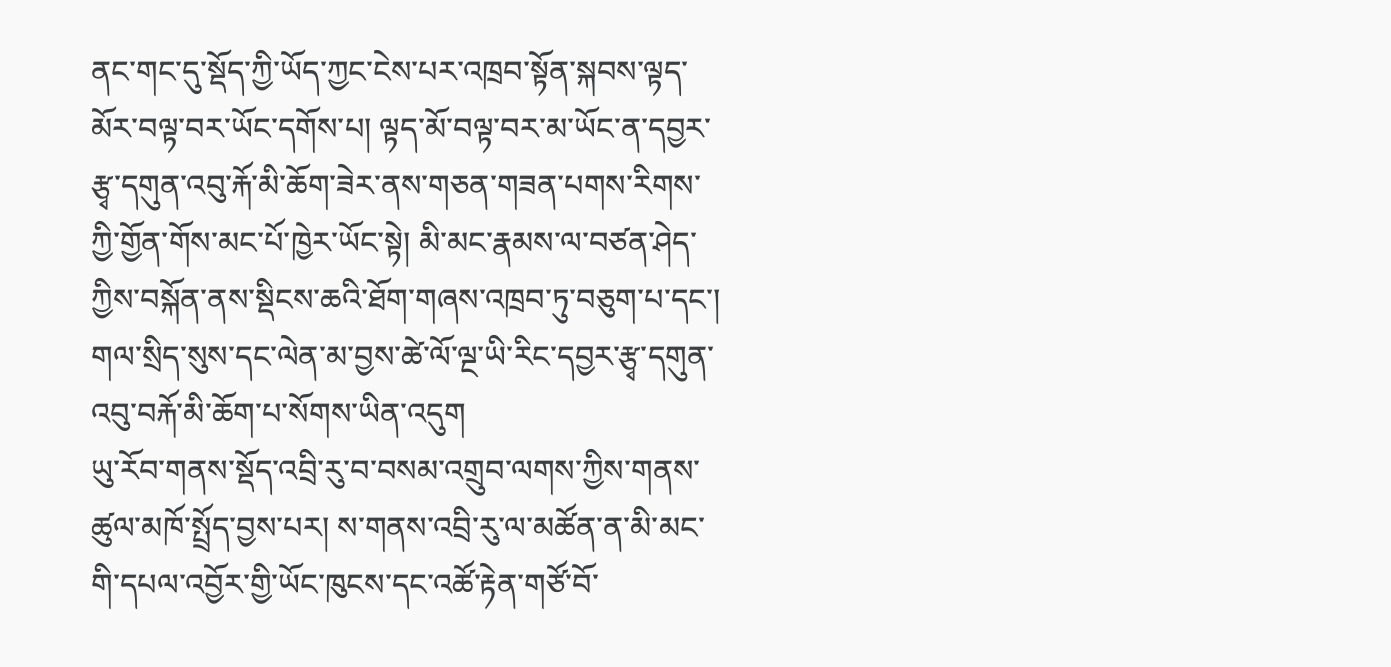ནང་གང་དུ་སྡོད་ཀྱི་ཡོད་ཀྱང་ངེས་པར་འཁྲབ་སྟོན་སྐབས་ལྟད་མོར་བལྟ་བར་ཡོང་དགོས་པ། ལྟད་མོ་བལྟ་བར་མ་ཡོང་ན་དབྱར་རྩྭ་དགུན་འབུ་རྐོ་མི་ཆོག་ཟེར་ནས་གཅན་གཟན་པགས་རིགས་ཀྱི་གྱོན་གོས་མང་པོ་ཁྱེར་ཡོང་སྟེ། མི་མང་རྣམས་ལ་བཙན་ཤེད་ཀྱིས་བསྐོན་ནས་སྡིངས་ཆའི་ཐོག་གཞས་འཁྲབ་ཏུ་བཅུག་པ་དང་། གལ་སྲིད་སུས་དང་ལེན་མ་བྱས་ཚེ་ལོ་ལྔ་ཡི་རིང་དབྱར་རྩྭ་དགུན་འབུ་བརྐོ་མི་ཆོག་པ་སོགས་ཡིན་འདུག
ཡུ་རོབ་གནས་སྡོད་འབྲི་རུ་བ་བསམ་འགྲུབ་ལགས་ཀྱིས་གནས་ཚུལ་མཁོ་སྤྲོད་བྱས་པར། ས་གནས་འབྲི་རུ་ལ་མཚོན་ན་མི་མང་གི་དཔལ་འབྱོར་གྱི་ཡོང་ཁུངས་དང་འཚོ་རྟེན་གཙོ་བོ་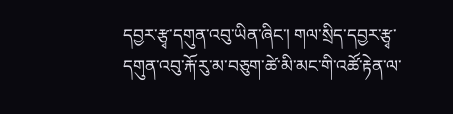དབྱར་རྩྭ་དགུན་འབུ་ཡིན་ཞིང་། གལ་སྲིད་དབྱར་རྩྭ་དགུན་འབུ་རྐོ་རུ་མ་བཅུག་ཚེ་མི་མང་གི་འཚོ་རྟེན་ལ་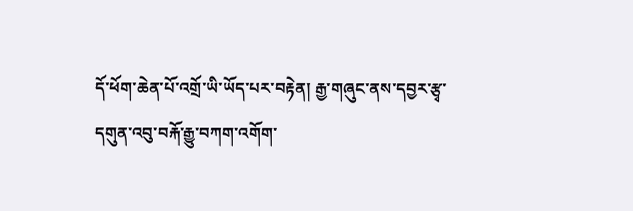དོ་ཕོག་ཆེན་པོ་འགྲོ་ཡི་ཡོད་པར་བརྟེན། རྒྱ་གཞུང་ནས་དབྱར་རྩྭ་དགུན་འབུ་བརྐོ་རྒྱུ་བཀག་འགོག་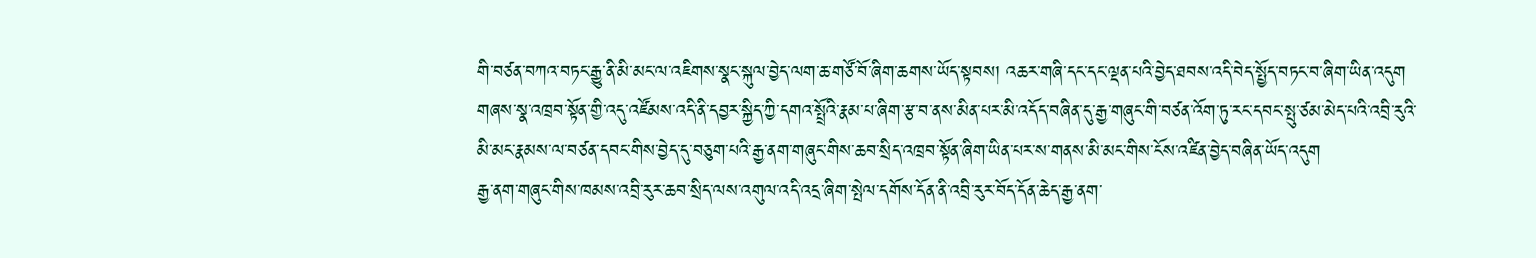གི་བཙན་བཀའ་བཏང་རྒྱུ་ནི་མི་མང་ལ་འཇིགས་སྣང་སྐུལ་བྱེད་ལག་ཆ་གཙོ་བོ་ཞིག་ཆགས་ཡོད་སྟབས། འཆར་གཞི་དང་དང་ལྡན་པའི་བྱེད་ཐབས་འདི་བེད་སྤྱོད་བཏང་བ་ཞིག་ཡིན་འདུག
གཞས་སྣ་འཁྲབ་སྟོན་གྱི་འདུ་འཛོམས་འདི་ནི་དབྱར་སྐྱིད་ཀྱི་དགའ་སྤྲོའི་རྣམ་པ་ཞིག་རྩ་བ་ནས་མིན་པར་མི་འདོད་བཞིན་དུ་རྒྱ་གཞུང་གི་བཙན་འོག་ཏུ་རང་དབང་སྤུ་ཙམ་མེད་པའི་འབྲི་རུའི་མི་མང་རྣམས་ལ་བཙན་དབང་གིས་བྱེད་དུ་བཅུག་པའི་རྒྱ་ནག་གཞུང་གིས་ཆབ་སྲིད་འཁྲབ་སྟོན་ཞིག་ཡིན་པར་ས་གནས་མི་མང་གིས་ངོས་འཛིན་བྱེད་བཞིན་ཡོད་འདུག
རྒྱ་ནག་གཞུང་གིས་ཁམས་འབྲི་རུར་ཆབ་སྲིད་ལས་འགུལ་འདི་འདྲ་ཞིག་སྤེལ་དགོས་དོན་ནི་འབྲི་རུར་བོད་དོན་ཆེད་རྒྱ་ནག་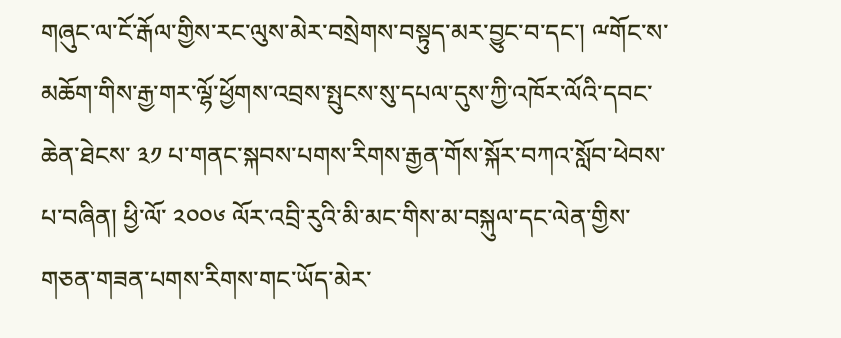གཞུང་ལ་ངོ་རྒོལ་གྱིས་རང་ལུས་མེར་བསྲེགས་བསྟུད་མར་བྱུང་བ་དང་། ྋགོང་ས་མཆོག་གིས་རྒྱ་གར་ལྷོ་ཕྱོགས་འབྲས་སྤུངས་སུ་དཔལ་དུས་ཀྱི་འཁོར་ལོའི་དབང་ཆེན་ཐེངས་ ༣༡ པ་གནང་སྐབས་པགས་རིགས་རྒྱན་གོས་སྐོར་བཀའ་སློབ་ཕེབས་པ་བཞིན། ཕྱི་ལོ་ ༢༠༠༦ ལོར་འབྲི་རུའི་མི་མང་གིས་མ་བསྐུལ་དང་ལེན་གྱིས་གཅན་གཟན་པགས་རིགས་གང་ཡོད་མེར་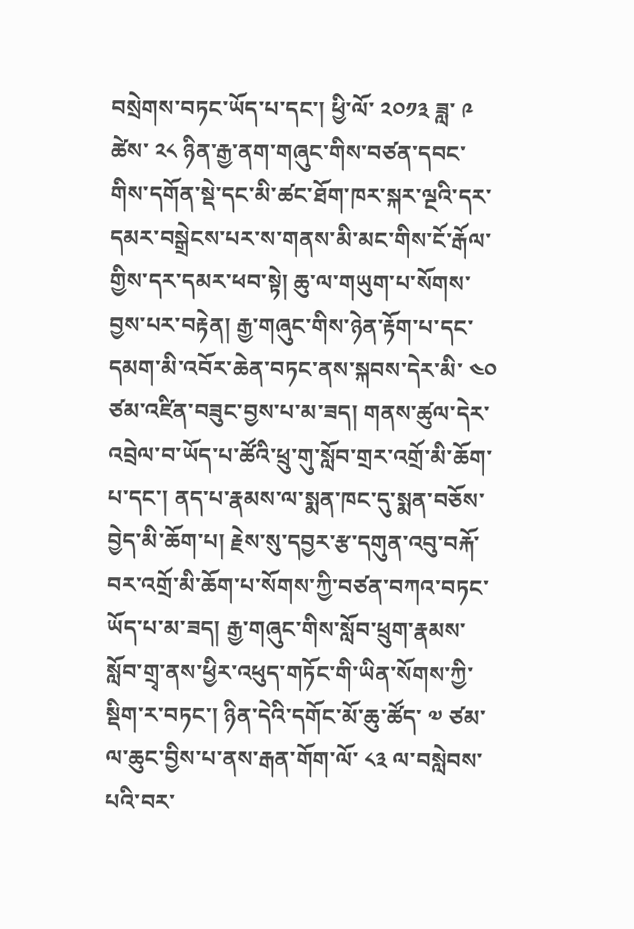བསྲེགས་བཏང་ཡོད་པ་དང་། ཕྱི་ལོ་ ༢༠༡༣ ཟླ་ ༩ ཚེས་ ༢༨ ཉིན་རྒྱ་ནག་གཞུང་གིས་བཙན་དབང་གིས་དགོན་སྡེ་དང་མི་ཚང་ཐོག་ཁར་སྐར་ལྔའི་དར་དམར་བསྒྲེངས་པར་ས་གནས་མི་མང་གིས་ངོ་རྒོལ་གྱིས་དར་དམར་ཕབ་སྟེ། ཆུ་ལ་གཡུག་པ་སོགས་བྱས་པར་བརྟེན། རྒྱ་གཞུང་གིས་ཉེན་རྟོག་པ་དང་དམག་མི་འབོར་ཆེན་བཏང་ནས་སྐབས་དེར་མི་ ༤༠ ཙམ་འཛིན་བཟུང་བྱས་པ་མ་ཟད། གནས་ཚུལ་དེར་འབྲེལ་བ་ཡོད་པ་ཚོའི་ཕྲུ་གུ་སློབ་གྲར་འགྲོ་མི་ཆོག་པ་དང་། ནད་པ་རྣམས་ལ་སྨན་ཁང་དུ་སྨན་བཅོས་བྱེད་མི་ཆོག་པ། རྗེས་སུ་དབྱར་རྩ་དགུན་འབུ་བརྐོ་བར་འགྲོ་མི་ཆོག་པ་སོགས་ཀྱི་བཙན་བཀའ་བཏང་ཡོད་པ་མ་ཟད། རྒྱ་གཞུང་གིས་སློབ་ཕྲུག་རྣམས་སློབ་གྲྭ་ནས་ཕྱིར་འཕུད་གཏོང་གི་ཡིན་སོགས་ཀྱི་སྡིག་ར་བཏང་། ཉིན་དེའི་དགོང་མོ་ཆུ་ཚོད་ ༧ ཙམ་ལ་ཆུང་བྱིས་པ་ནས་རྒན་གོག་ལོ་ ༨༣ ལ་བསླེབས་པའི་བར་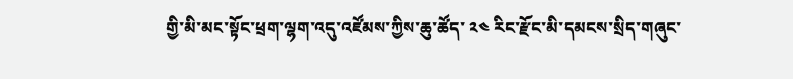གྱི་མི་མང་སྟོང་ཕྲག་ལྷག་འདུ་འཛོམས་ཀྱིས་ཆུ་ཚོད་ ༢༤ རིང་རྫོང་མི་དམངས་སྲིད་གཞུང་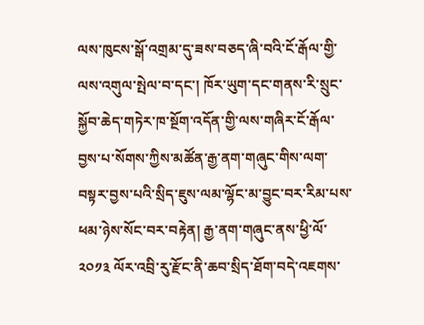ལས་ཁུངས་སྒོ་འགྲམ་དུ་ཟས་བཅད་ཞི་བའི་ངོ་རྒོལ་གྱི་ལས་འགུལ་སྤེལ་བ་དང་། ཁོར་ཡུག་དང་གནས་རི་སྲུང་སྐྱོབ་ཆེད་གཏེར་ཁ་སྔོག་འདོན་གྱི་ལས་གཞིར་ངོ་རྒོལ་བྱས་པ་སོགས་ཀྱིས་མཚོན་རྒྱ་ནག་གཞུང་གིས་ལག་བསྟར་བྱས་པའི་སྲིད་ཇུས་ལམ་ལྷོང་མ་བྱུང་བར་རིམ་པས་ཕམ་ཉེས་སོང་བར་བརྟེན། རྒྱ་ནག་གཞུང་ནས་ཕྱི་ལོ་ ༢༠༡༣ ལོར་འབྲི་རུ་རྫོང་ནི་ཆབ་སྲིད་ཐོག་བདེ་འཇགས་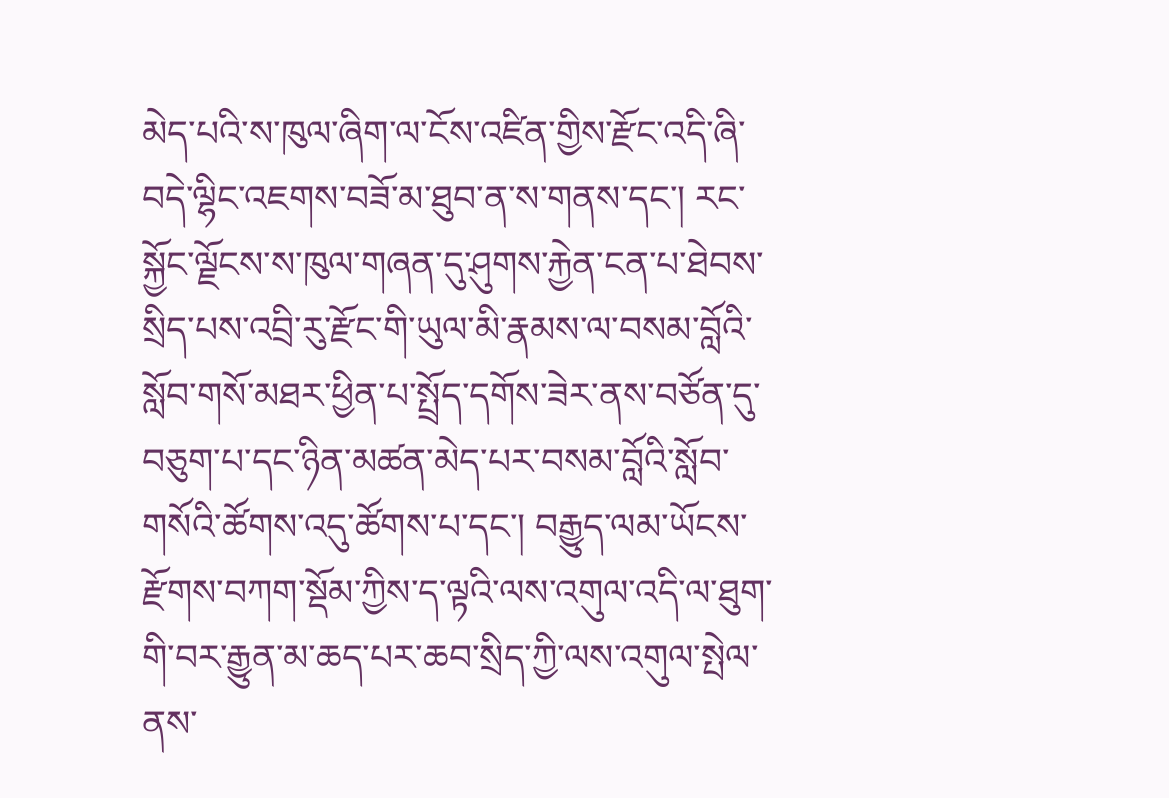མེད་པའི་ས་ཁུལ་ཞིག་ལ་ངོས་འཛིན་གྱིས་རྫོང་འདི་ཞི་བདེ་ལྷིང་འཇགས་བཟོ་མ་ཐུབ་ན་ས་གནས་དང་། རང་སྐྱོང་ལྗོངས་ས་ཁུལ་གཞན་དུ་ཤུགས་རྐྱེན་ངན་པ་ཐེབས་སྲིད་པས་འབྲི་རུ་རྫོང་གི་ཡུལ་མི་རྣམས་ལ་བསམ་བློའི་སློབ་གསོ་མཐར་ཕྱིན་པ་སྤྲོད་དགོས་ཟེར་ནས་བཙོན་དུ་བཅུག་པ་དང་ཉིན་མཚན་མེད་པར་བསམ་བློའི་སློབ་གསོའི་ཚོགས་འདུ་ཚོགས་པ་དང་། བརྒྱུད་ལམ་ཡོངས་རྫོགས་བཀག་སྡོམ་ཀྱིས་ད་ལྟའི་ལས་འགུལ་འདི་ལ་ཐུག་གི་བར་རྒྱུན་མ་ཆད་པར་ཆབ་སྲིད་ཀྱི་ལས་འགུལ་སྤེལ་ནས་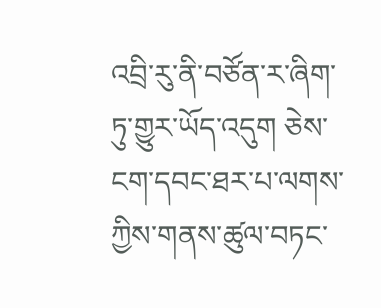འབྲི་རུ་ནི་བཙོན་ར་ཞིག་ཏུ་གྱུར་ཡོད་འདུག ཅེས་ངག་དབང་ཐར་པ་ལགས་ཀྱིས་གནས་ཚུལ་བཏང་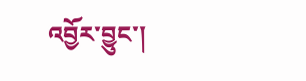འབྱོར་བྱུང་།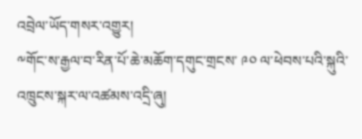འབྲེལ་ཡོད་གསར་འགྱུར།
༸གོང་ས་རྒྱལ་བ་རིན་པོ་ཆེ་མཆོག་དགུང་གྲངས་ ༩༠ ལ་ཕེབས་པའི་སྐུའི་འཁྲུངས་སྐར་ལ་འཚམས་འདྲི་ཞུ།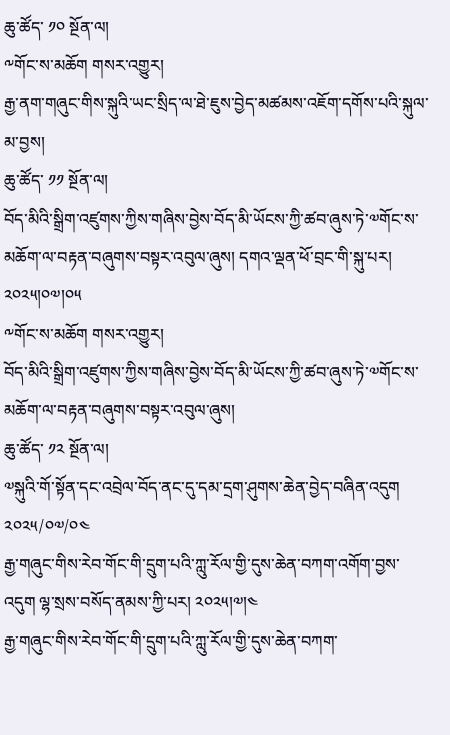ཆུ་ཚོད་ ༡༠ སྔོན་ལ།
༸གོང་ས་མཆོག གསར་འགྱུར།
རྒྱ་ནག་གཞུང་གིས་སྐུའི་ཡང་སྲིད་ལ་ཐེ་ཇུས་བྱེད་མཚམས་འཇོག་དགོས་པའི་སྐུལ་མ་བྱས།
ཆུ་ཚོད་ ༡༡ སྔོན་ལ།
བོད་མིའི་སྒྲིག་འཛུགས་ཀྱིས་གཞིས་བྱེས་བོད་མི་ཡོངས་ཀྱི་ཚབ་ཞུས་ཏེ་༧གོང་ས་མཆོག་ལ་བརྟན་བཞུགས་བསྟར་འབུལ་ཞུས། དགའ་ལྡན་ཕོ་བྲང་གི་སྐུ་པར། ༢༠༢༥།༠༧།༠༥
༸གོང་ས་མཆོག གསར་འགྱུར།
བོད་མིའི་སྒྲིག་འཛུགས་ཀྱིས་གཞིས་བྱེས་བོད་མི་ཡོངས་ཀྱི་ཚབ་ཞུས་ཏེ་༧གོང་ས་མཆོག་ལ་བརྟན་བཞུགས་བསྟར་འབུལ་ཞུས།
ཆུ་ཚོད་ ༡༢ སྔོན་ལ།
༧སྐུའི་གོ་སྟོན་དང་འབྲེལ་བོད་ནང་དུ་དམ་དྲག་ཤུགས་ཆེན་བྱེད་བཞིན་འདུག
༢༠༢༥/༠༧/༠༤
རྒྱ་གཞུང་གིས་རེབ་གོང་གི་དྲུག་པའི་ཀླུ་རོལ་གྱི་དུས་ཆེན་བཀག་འགོག་བྱས་འདུག ལྷ་སྲས་བསོད་ནམས་ཀྱི་པར། ༢༠༢༥།༧།༤
རྒྱ་གཞུང་གིས་རེབ་གོང་གི་དྲུག་པའི་ཀླུ་རོལ་གྱི་དུས་ཆེན་བཀག་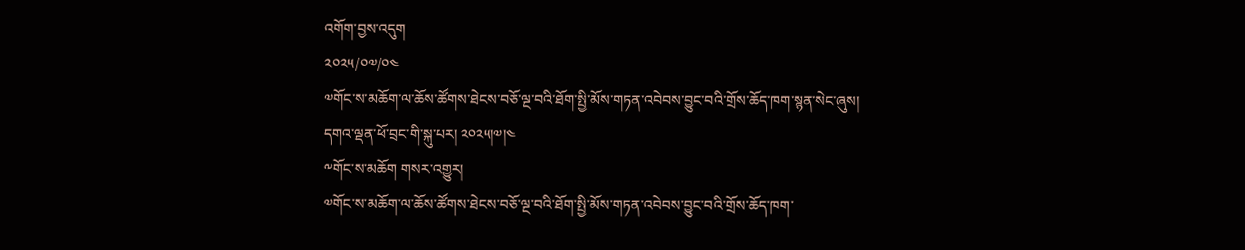འགོག་བྱས་འདུག
༢༠༢༥/༠༧/༠༤
༧གོང་ས་མཆོག་ལ་ཆོས་ཚོགས་ཐེངས་བཅོ་ལྔ་བའི་ཐོག་སྤྱི་མོས་གཏན་འབེབས་བྱུང་བའི་གྲོས་ཆོད་ཁག་སྙན་སེང་ཞུས། དགའ་ལྡན་ཕོ་བྲང་གི་སྐུ་པར། ༢༠༢༥།༧།༤
༸གོང་ས་མཆོག གསར་འགྱུར།
༧གོང་ས་མཆོག་ལ་ཆོས་ཚོགས་ཐེངས་བཅོ་ལྔ་བའི་ཐོག་སྤྱི་མོས་གཏན་འབེབས་བྱུང་བའི་གྲོས་ཆོད་ཁག་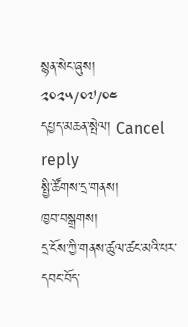སྙན་སེང་ཞུས།
༢༠༢༥/༠༧/༠༤
དཔྱད་མཆན་སྤེལ། Cancel reply
སྤྱི་ཚོགས་དྲ་གནས།
ཁྱབ་བསྒྲགས།
དྲ་ངོས་ཀྱི་གནས་ཚུལ་ཚང་མའི་པར་དབང་བོད་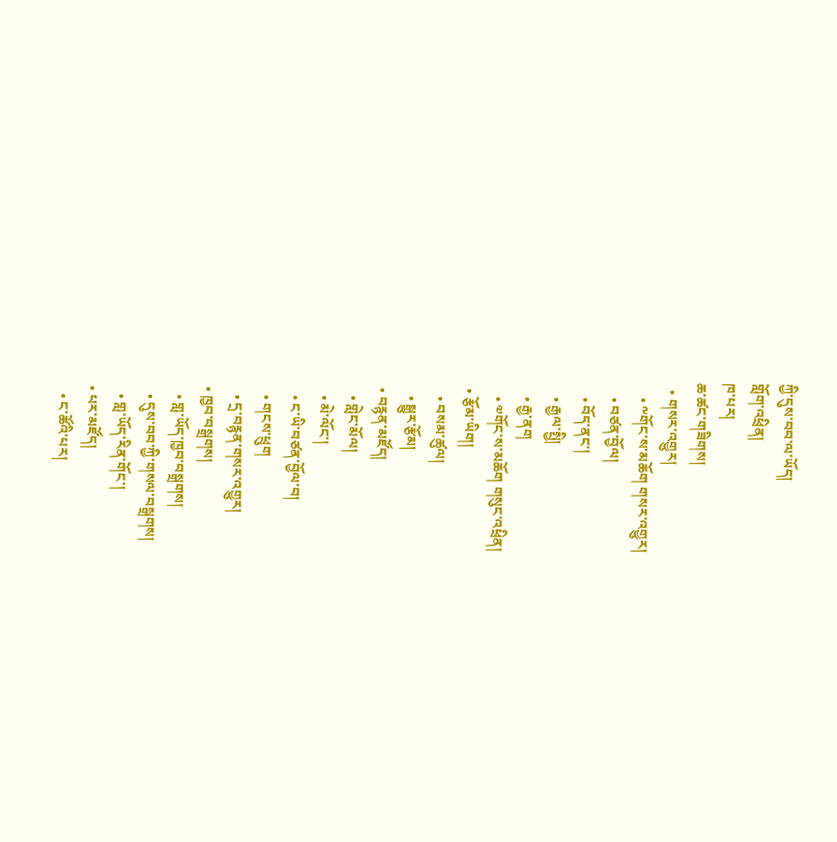ཀྱི་དུས་བབ་ལ་ཡོད།
གློག་འཕྲིན།
ཁ་པར།
ཆ་ཚང་གཟིགས།
  • གསར་འགྱུར།
    • ༸གོང་ས་མཆོག གསར་འགྱུར།
    • བཙན་བྱོལ།
    • བོད་ནང་།
    • རྒྱལ་སྤྱི།
    • རྒྱ་ནག
    • ༧གོང་ས་མཆོག གསུང་འཕྲིན།
  • རྩོམ་ཡིག།
    • བསམ་ཚུལ།
    • སྒྱུར་རྩོམ།
  • བརྙན་མཛོད།
    • གླེང་མོལ།
    • མེ་ལོང་།
    • ང་ཡི་བཙན་བྱོལ་བ།
    • གངས་ཕྲུག
    • དྲ་བརྙན་གསར་འགྱུར།
  • ཁྱབ་བསྒྲགས།
    • གླ་ཡོད་ཁྱབ་བསྒྲགས།
    • དུས་བབ་ཀྱི་གསལ་བསྒྲགས།
    • གླ་ཡོད་རིན་གོང་།
  • པར་མཛོད།
    • ང་ཚོའི་པར།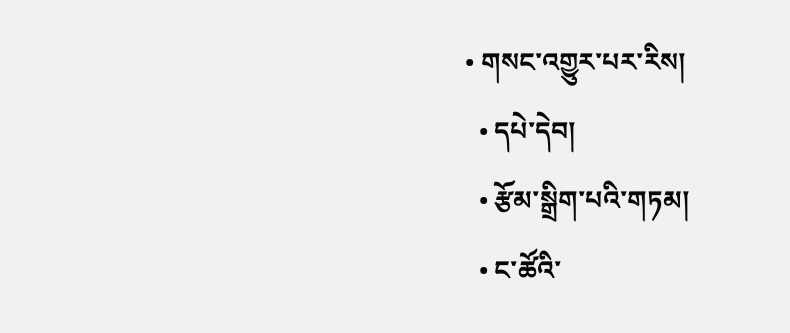• གསང་འགྱུར་པར་རིས།
  • དཔེ་དེབ།
  • རྩོམ་སྒྲིག་པའི་གཏམ།
  • ང་ཚོའི་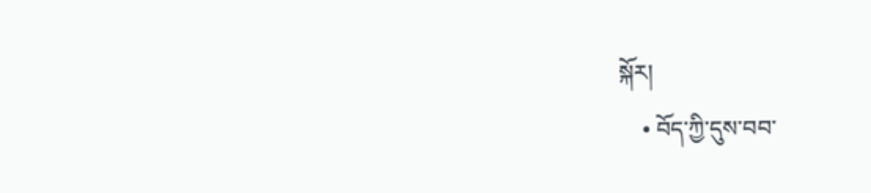སྐོར།
    • བོད་ཀྱི་དུས་བབ་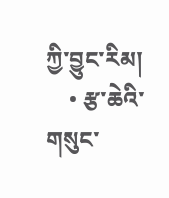ཀྱི་བྱུང་རིམ།
    • རྩ་ཆེའི་གསུང་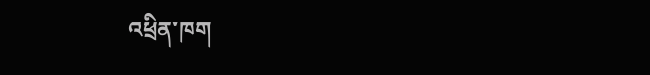འཕྲིན་ཁག